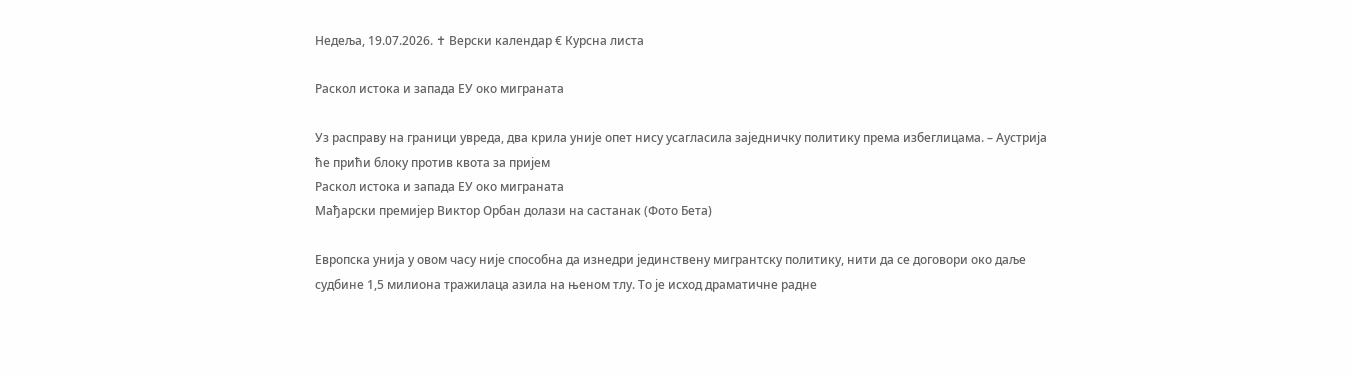Недеља, 19.07.2026. ✝ Верски календар € Курсна листа

Раскол истока и запада ЕУ око миграната

Уз расправу на граници увреда, два крила уније опет нису усагласила заједничку политику према избеглицама. – Аустрија ће прићи блоку против квота за пријем
Раскол истока и запада ЕУ око миграната
Мађарски премијер Виктор Орбан долази на састанак (Фото Бета)

Европска унија у овом часу није способна да изнедри јединствену мигрантску политику, нити да се договори око даље судбине 1,5 милиона тражилаца азила на њеном тлу. То је исход драматичне радне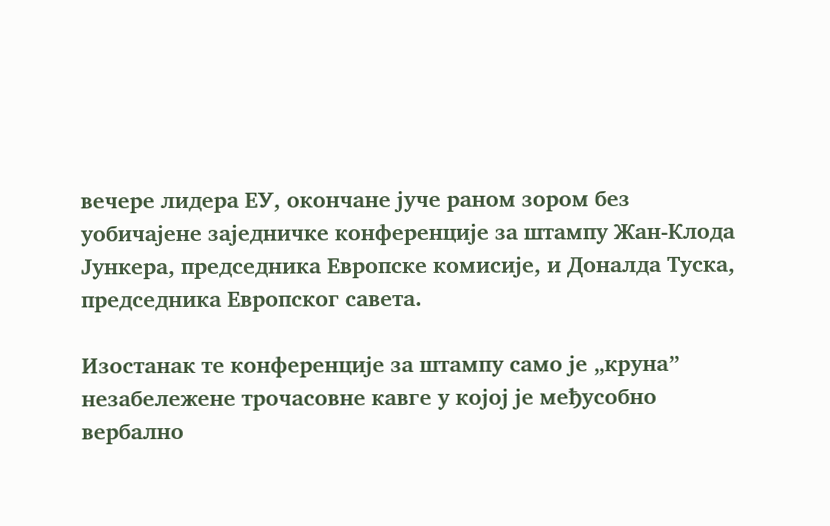вечере лидера ЕУ, окончане јуче раном зором без уобичајене заједничке конференције за штампу Жан-Клодa Јункера, председника Европске комисије, и Доналда Туска, председника Европског савета.

Изостанак те конференције за штампу само је „круна” незабележене трочасовне кавге у којој је међусобно вербално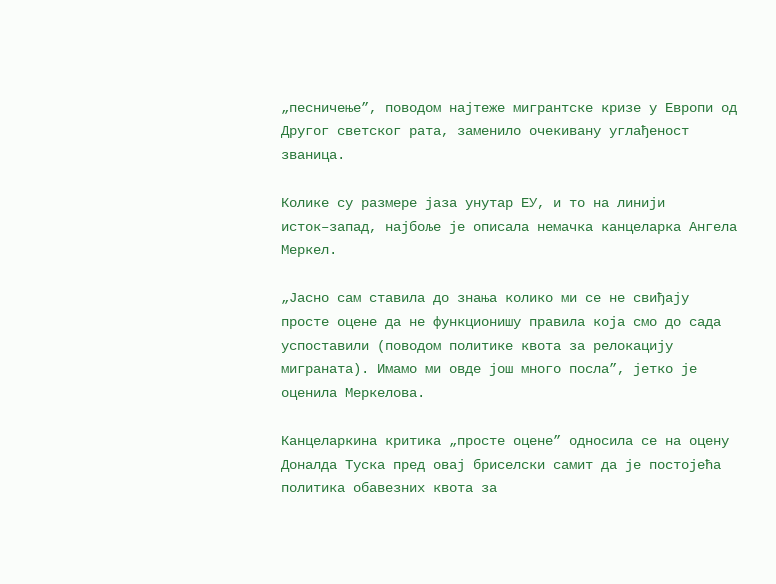„песничење”, поводом најтеже мигрантске кризе у Европи од Другог светског рата, заменило очекивану углађеност званица.

Колике су размере јаза унутар ЕУ, и то на линији исток–запад, најбоље је описала немачка канцеларка Ангела Меркел.

„Јасно сам ставила до знања колико ми се не свиђају просте оцене да не функционишу правила која смо до сада успоставили (поводом политике квота за релокацију миграната). Имамо ми овде још много посла”, јетко је оценила Меркелова.

Канцеларкина критика „просте оцене” односила се на оцену Доналда Туска пред oвај бриселски самит да је постојећа политика обавезних квота за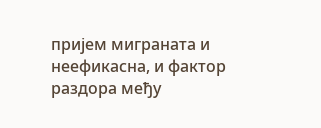пријем миграната и неефикасна, и фактор раздора међу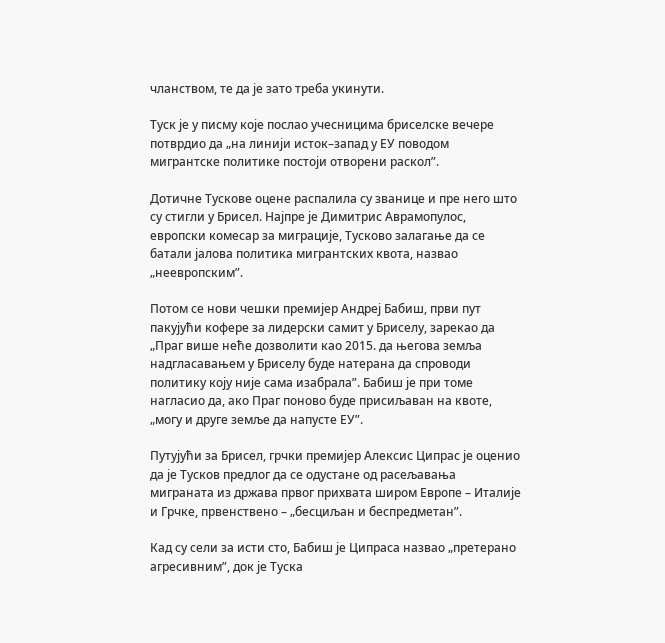чланством, те да је зато треба укинути.

Туск је у писму које послао учесницима бриселске вечере потврдио да „на линији исток–запад у ЕУ поводом мигрантске политике постоји отворени раскол”.

Дотичне Тускове оцене распалила су званице и пре него што су стигли у Брисел. Најпре је Димитрис Аврамопулос, европски комесар за миграције, Тусково залагање да се батали јалова политика мигрантских квота, назвао „неевропским”.

Потом се нови чешки премијер Андреј Бабиш, први пут пакујући кофере за лидерски самит у Бриселу, зарекао да „Праг више неће дозволити као 2015. да његова земља надгласавањем у Бриселу буде натерана да спроводи политику коју није сама изабрала”. Бабиш је при томе нагласио да, ако Праг поново буде присиљаван на квоте, „могу и друге земље да напусте ЕУ”.

Путујући за Брисел, грчки премијер Алексис Ципрас је оценио да је Тусков предлог да се одустане од расељавања миграната из држава првог прихвата широм Европе – Италије и Грчке, првенствено – „бесциљан и беспредметан”.

Кад су сели за исти сто, Бабиш је Ципраса назвао „претерано агресивним”, док је Туска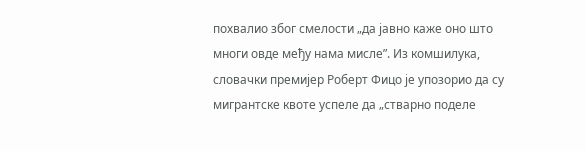похвалио због смелости „да јавно каже оно што многи овде међу нама мисле”. Из комшилука, словачки премијер Роберт Фицо је упозорио да су мигрантске квоте успеле да „стварно поделе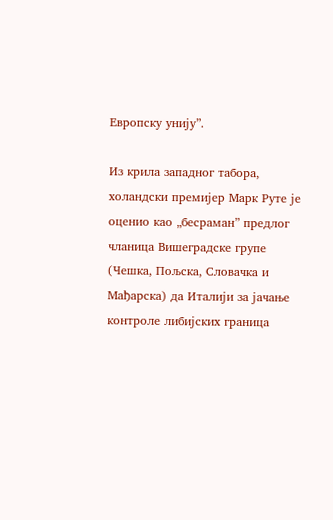Европску унију”.

Из крила западног табора, холандски премијер Марк Руте је оценио као „бесраман” предлог чланица Вишеградске групе (Чешка, Пољска, Словачка и Мађарска) да Италији за јачање контроле либијских граница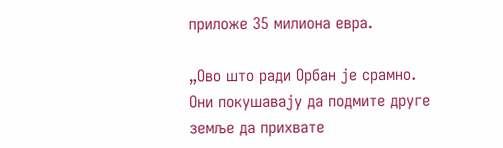приложе 35 милиона евра.

„Ово што ради Орбан је срамно. Они покушавају да подмите друге земље да прихвате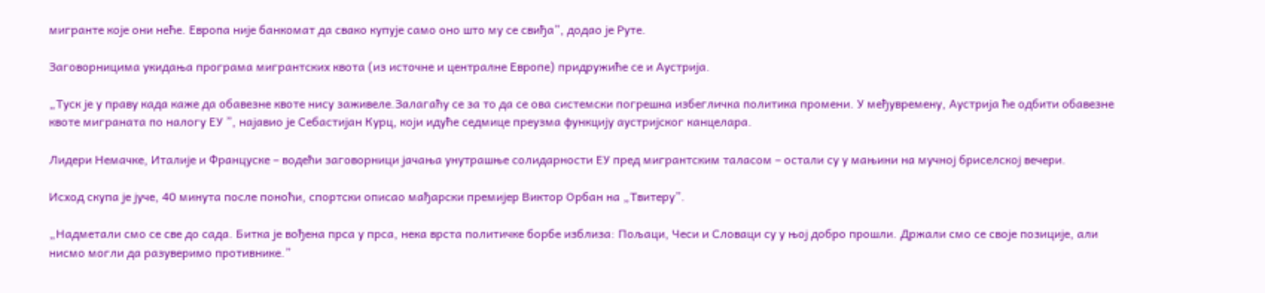мигранте које они неће. Европа није банкомат да свако купује само оно што му се свиђа”, додао је Руте.

Заговорницима укидања програма мигрантских квота (из источне и централне Европе) придружиће се и Аустрија.

„Туск је у праву када каже да обавезне квоте нису заживеле.Залагаћу се за то да се ова системски погрешна избегличка политика промени. У међувремену, Аустрија ће одбити обавезне квоте миграната по налогу ЕУ ”, најавио је Себастијан Курц, који идуће седмице преузма функцију аустријског канцелара.

Лидери Немачке, Италије и Француске – водећи заговорници јачања унутрашње солидарности ЕУ пред мигрантским таласом – остали су у мањини на мучној бриселској вечери.

Исход скупа је јуче, 40 минута после поноћи, спортски описао мађарски премијер Виктор Орбан на „Твитеру”.

„Надметали смо се све до сада. Битка је вођена прса у прса, нека врста политичке борбе изблиза: Пољаци, Чеси и Словаци су у њој добро прошли. Држали смо се своје позиције, али нисмо могли да разуверимо противнике.”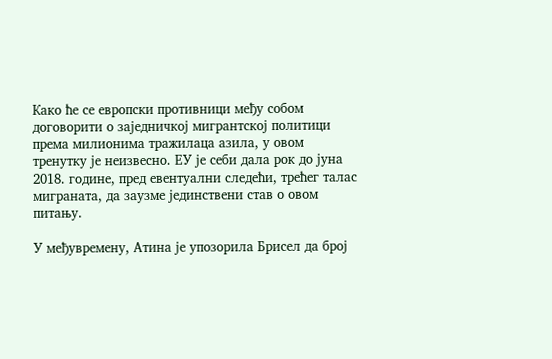Како ће се европски противници међу собом договорити о заједничкој мигрантској политици према милионима тражилаца азила, у овом тренутку је неизвесно. ЕУ је себи дала рок до јуна 2018. године, пред евентуални следећи, трећег талас миграната, да заузме јединствени став о овом питању.

У међувремену, Атина је упозорила Брисел да број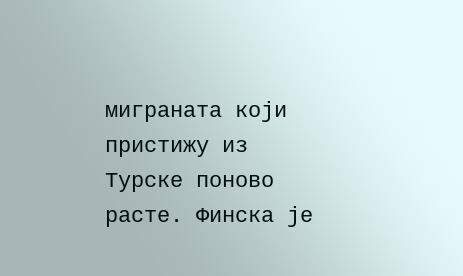миграната који пристижу из Турске поново расте. Финска је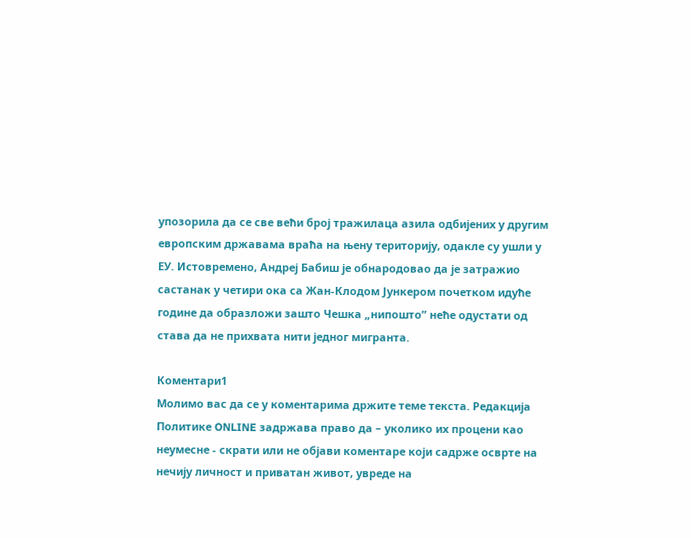упозорила да се све већи број тражилаца азила одбијених у другим европским државама враћа на њену територију, одакле су ушли у ЕУ. Истовремено, Андреј Бабиш је обнародовао да је затражио састанак у четири ока са Жан-Клодом Јункером почетком идуће године да образложи зашто Чешка „нипошто” неће одустати од става да не прихвата нити једног мигранта.

Коментари1
Молимо вас да се у коментарима држите теме текста. Редакција Политике ONLINE задржава право да – уколико их процени као неумесне - скрати или не објави коментаре који садрже осврте на нечију личност и приватан живот, увреде на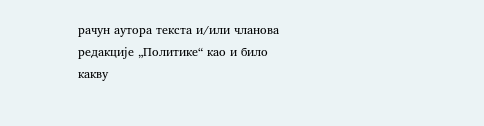рачун аутора текста и/или чланова редакције „Политике“ као и било какву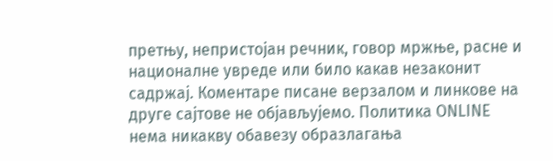претњу, непристојан речник, говор мржње, расне и националне увреде или било какав незаконит садржај. Коментаре писане верзалом и линкове на друге сајтове не објављујемо. Политика ONLINE нема никакву обавезу образлагања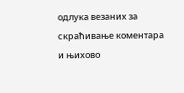одлука везаних за скраћивање коментара и њихово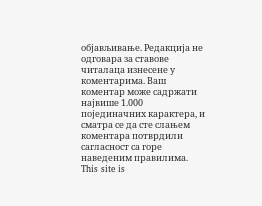објављивање. Редакција не одговара за ставове читалаца изнесене у коментарима. Ваш коментар може садржати највише 1.000 појединачних карактера, и сматра се да сте слањем коментара потврдили сагласност са горе наведеним правилима.
This site is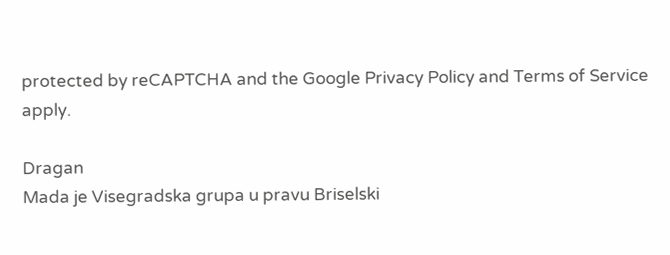protected by reCAPTCHA and the Google Privacy Policy and Terms of Service apply.

Dragan
Mada je Visegradska grupa u pravu Briselski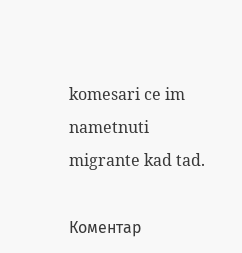komesari ce im nametnuti migrante kad tad.

Комeнтар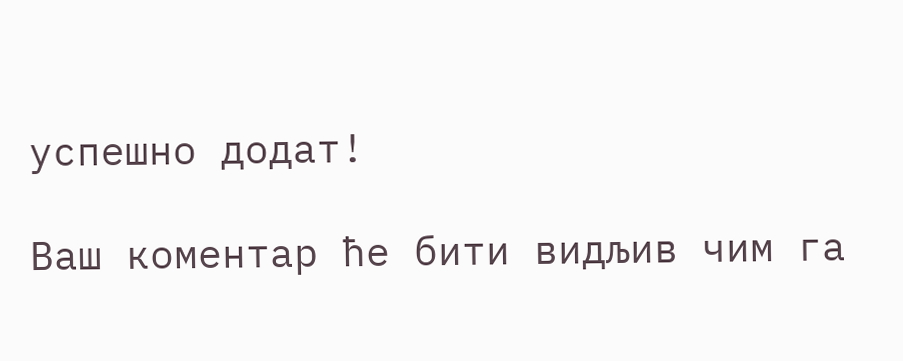успeшно додат!

Ваш комeнтар ћe бити видљив чим га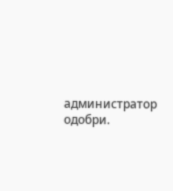администратор одобри.